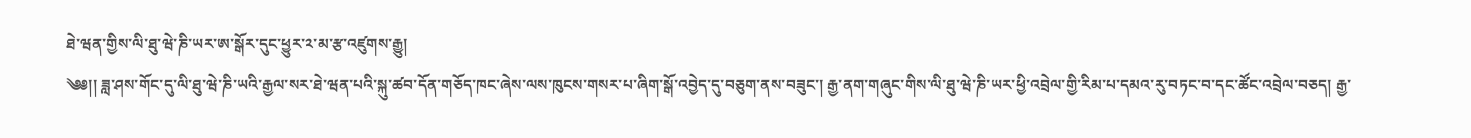ཐེ་ཝན་གྱིས་ལི་ཐུ་ཝེ་ཎི་ཡར་ཨ་སྒོར་དུང་ཕྱུར་༢་མ་རྩ་འཛུགས་རྒྱུ།
༄༅།། ཟླ་ཤས་གོང་དུ་ལི་ཐུ་ཝེ་ཎི་ཡའི་རྒྱལ་སར་ཐེ་ཝན་པའི་སྐུ་ཚབ་དོན་གཅོད་ཁང་ཞེས་ལས་ཁུངས་གསར་པ་ཞིག་སྒོ་འབྱེད་དུ་བཅུག་ནས་བཟུང་། རྒྱ་ནག་གཞུང་གིས་ལི་ཐུ་ཝེ་ཎི་ཡར་ཕྱི་འབྲེལ་གྱི་རིམ་པ་དམའ་རུ་བཏང་བ་དང་ཚོང་འབྲེལ་བཅད། རྒྱ་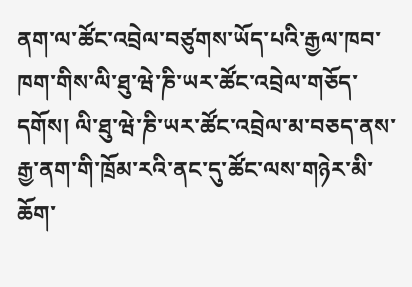ནག་ལ་ཚོང་འབྲེལ་བཙུགས་ཡོད་པའི་རྒྱལ་ཁབ་ཁག་གིས་ལི་ཐུ་ཝེ་ཎི་ཡར་ཚོང་འབྲེལ་གཅོད་དགོས། ལི་ཐུ་ཝེ་ཎི་ཡར་ཚོང་འབྲེལ་མ་བཅད་ནས་རྒྱ་ནག་གི་ཁྲོམ་རའི་ནང་དུ་ཚོང་ལས་གཉེར་མི་ཆོག་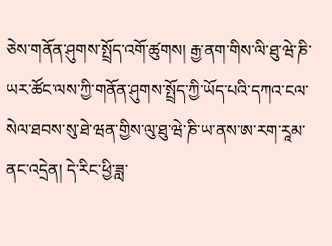ཅེས་གནོན་ཤུགས་སྤྲོད་འགོ་ཚུགས། རྒྱ་ནག་གིས་ལི་ཐུ་ཝེ་ཎི་ཡར་ཚོང་ལས་ཀྱི་གནོན་ཤུགས་སྤྲོད་ཀྱི་ཡོད་པའི་དཀའ་ངལ་སེལ་ཐབས་སུ་ཐེ་ཝན་གྱིས་ལུ་ཐུ་ཝེ་ཎི་ཡ་ནས་ཨ་རག་རཱམ་ནང་འདྲེན། དེ་རིང་ཕྱི་ཟླ་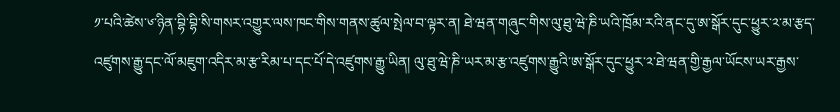༡་པའི་ཚེས་༦་ཉིན་བྷི་བྷི་སི་གསར་འགྱུར་ལས་ཁང་གིས་གནས་ཚུལ་སྤེལ་བ་ལྟར་ན། ཐེ་ཝན་གཞུང་གིས་ལུ་ཐུ་ཝེ་ཎི་ཡའི་ཁྲོམ་རའི་ནང་དུ་ཨ་སྒོར་དུང་ཕྱུར་༢་མ་རྩད་འཛུགས་རྒྱུ་དང་ལོ་མཇུག་འདིར་མ་རྩ་རིམ་པ་དང་པོ་དེ་འཛུགས་རྒྱུ་ཡིན། ལུ་ཐུ་ཝེ་ཎི་ཡར་མ་རྩ་འཛུགས་རྒྱུའི་ཨ་སྒོར་དུང་ཕྱུར་༢་ཐེ་ཝན་གྱི་རྒྱལ་ཡོངས་ཡར་རྒྱས་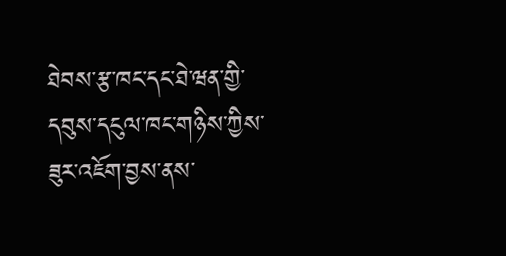ཐེབས་རྩ་ཁང་དང་ཐེ་ཝན་གྱི་དབུས་དངུལ་ཁང་གཉིས་ཀྱིས་ཟུར་འཇོག་བྱས་ནས་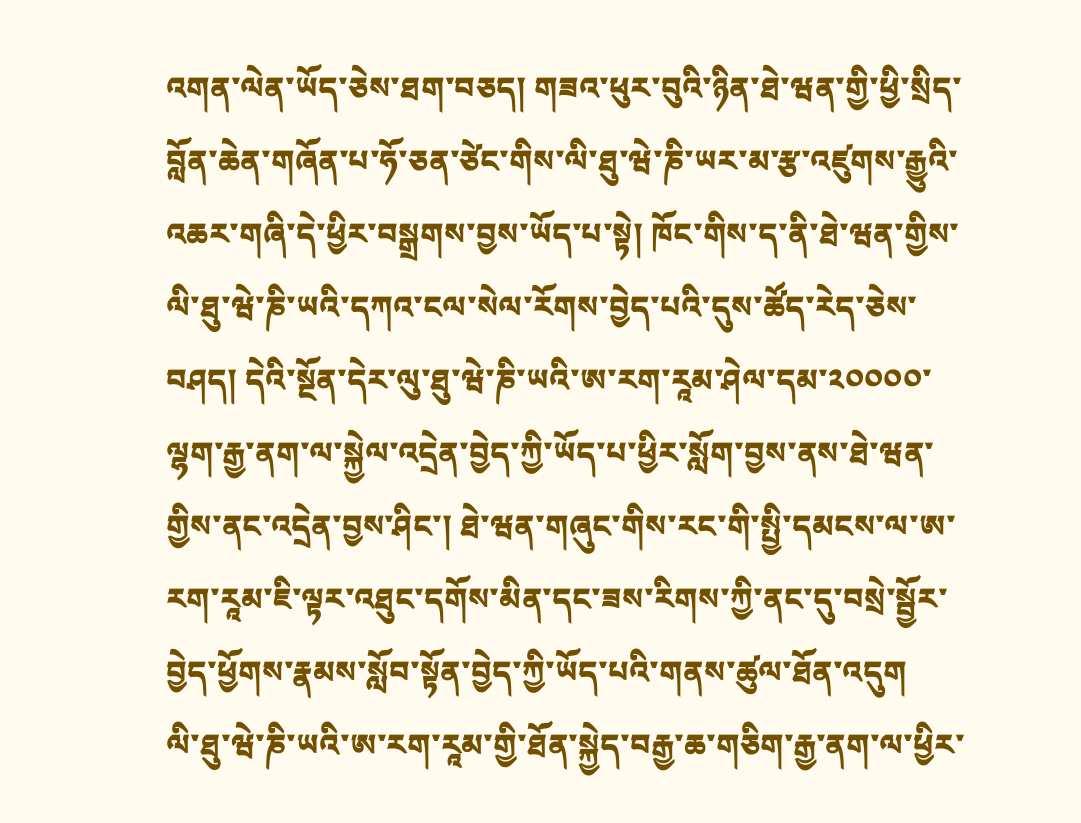འགན་ལེན་ཡོད་ཅེས་ཐག་བཅད། གཟའ་ཕུར་བུའི་ཉིན་ཐེ་ཝན་གྱི་ཕྱི་སྲིད་བློན་ཆེན་གཞོན་པ་ཧོ་ཅན་ཙེང་གིས་ལི་ཐུ་ཝེ་ཎི་ཡར་མ་རྩ་འཛུགས་རྒྱུའི་འཆར་གཞི་དེ་ཕྱིར་བསྒྲགས་བྱས་ཡོད་པ་སྟེ། ཁོང་གིས་ད་ནི་ཐེ་ཝན་གྱིས་ལི་ཐུ་ཝེ་ཎི་ཡའི་དཀའ་ངལ་སེལ་རོགས་བྱེད་པའི་དུས་ཚོད་རེད་ཅེས་བཤད། དེའི་སྔོན་དེར་ལུ་ཐུ་ཝེ་ཎི་ཡའི་ཨ་རག་རཱམ་ཤེལ་དམ་༢༠༠༠༠་ལྷག་རྒྱ་ནག་ལ་སྐྱེལ་འདྲེན་བྱེད་ཀྱི་ཡོད་པ་ཕྱིར་སློག་བྱས་ནས་ཐེ་ཝན་གྱིས་ནང་འདྲེན་བྱས་ཤིང་། ཐེ་ཝན་གཞུང་གིས་རང་གི་སྤྱི་དམངས་ལ་ཨ་རག་རཱམ་ཇི་ལྟར་འཐུང་དགོས་མིན་དང་ཟས་རིགས་ཀྱི་ནང་དུ་བསྲེ་སྦྱོར་བྱེད་ཕྱོགས་རྣམས་སློབ་སྟོན་བྱེད་ཀྱི་ཡོད་པའི་གནས་ཚུལ་ཐོན་འདུག
ལི་ཐུ་ཝེ་ཎི་ཡའི་ཨ་རག་རཱམ་གྱི་ཐོན་སྐྱེད་བརྒྱ་ཆ་གཅིག་རྒྱ་ནག་ལ་ཕྱིར་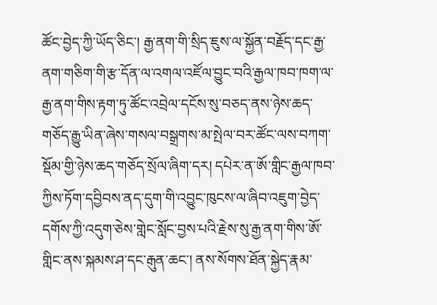ཚོང་བྱེད་ཀྱི་ཡོད་ཅིང་། རྒྱ་ནག་གི་སྲིད་ཇུས་ལ་སྐྱོན་བརྗོད་དང་རྒྱ་ནག་གཅིག་གི་རྩ་དོན་ལ་འགལ་འཛོལ་བྱུང་བའི་རྒྱལ་ཁབ་ཁག་ལ་རྒྱ་ནག་གིས་རྟག་ཏུ་ཚོང་འབྲེལ་དངོས་སུ་བཅད་ནས་ཉེས་ཆད་གཅོད་རྒྱུ་ཡིན་ཞེས་གསལ་བསྒྲགས་མ་སྤེལ་བར་ཚོང་ལས་བཀག་སྡོམ་གྱི་ཉེས་ཆད་གཅོད་སྲོལ་ཞིག་དར། དཔེར་ན་ཨོ་གླིང་རྒྱལ་ཁབ་ཀྱིས་ཏོག་དབྱིབས་ནད་དུག་གི་འབྱུང་ཁུངས་ལ་ཞིབ་འཇུག་བྱེད་དགོས་ཀྱི་འདུག་ཅེས་གླེང་སློང་བྱས་པའི་རྗེས་སུ་རྒྱ་ནག་གིས་ཨོ་གླིང་ནས་སྐམས་ཤ་དང་རྒུན་ཆང་། ནས་སོགས་ཐོན་སྐྱེད་རྣམ་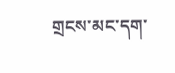གྲངས་མང་དག་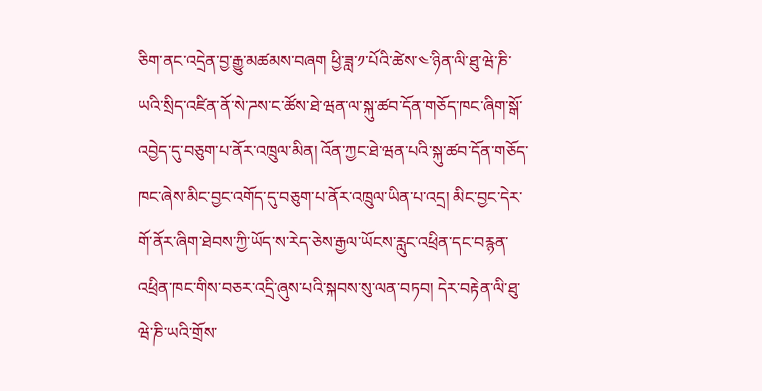ཅིག་ནང་འདྲེན་བྱ་རྒྱུ་མཚམས་བཞག ཕྱི་ཟླ་༡་པོའི་ཚེས་༤་ཉིན་ལི་ཐུ་ཝེ་ཎི་ཡའི་སྲིད་འཛིན་ནོ་སེ་ཌས་ང་ཚོས་ཐེ་ཝན་ལ་སྐུ་ཚབ་དོན་གཅོད་ཁང་ཞིག་སྒོ་འབྱེད་དུ་བཅུག་པ་ནོར་འཁྲུལ་མིན། འོན་ཀྱང་ཐེ་ཝན་པའི་སྐུ་ཚབ་དོན་གཅོད་ཁང་ཞེས་མིང་བྱང་འགོད་དུ་བཅུག་པ་ནོར་འཁྲུལ་ཡིན་པ་འདྲ། མིང་བྱང་དེར་གོ་ནོར་ཞིག་ཐེབས་ཀྱི་ཡོད་ས་རེད་ཅེས་རྒྱལ་ཡོངས་རླུང་འཕྲིན་དང་བརྙན་འཕྲིན་ཁང་གིས་བཅར་འདྲི་ཞུས་པའི་སྐབས་སུ་ལན་བཏབ། དེར་བརྟེན་ལི་ཐུ་ཝེ་ཎི་ཡའི་གྲོས་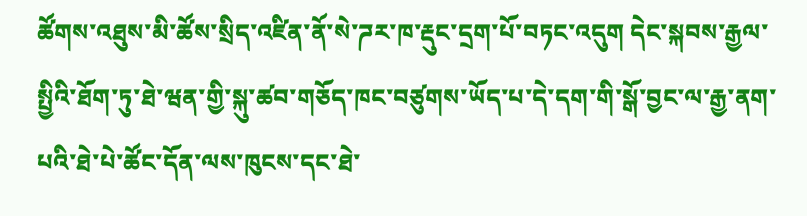ཚོགས་འཐུས་མི་ཚོས་སྲིད་འཛིན་ནོ་སེ་ཌར་ཁ་རྡུང་དྲག་པོ་བཏང་འདུག དེང་སྐབས་རྒྱལ་སྤྱིའི་ཐོག་ཏུ་ཐེ་ཝན་གྱི་སྐུ་ཚབ་གཅོད་ཁང་བཙུགས་ཡོད་པ་དེ་དག་གི་སྒོ་བྱང་ལ་རྒྱ་ནག་པའི་ཐེ་པེ་ཚོང་དོན་ལས་ཁུངས་དང་ཐེ་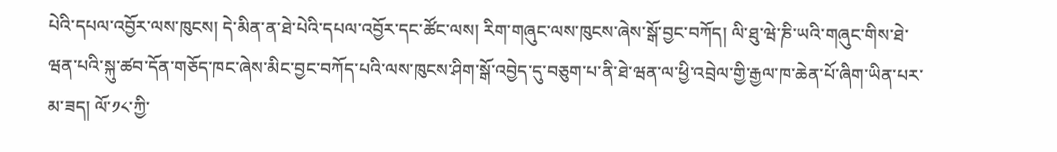པེའི་དཔལ་འབྱོར་ལས་ཁུངས། དེ་མིན་ན་ཐེ་པེའི་དཔལ་འབྱོར་དང་ཚོང་ལས། རིག་གཞུང་ལས་ཁུངས་ཞེས་སྒོ་བྱང་བཀོད། ལི་ཐུ་ཝེ་ཎི་ཡའི་གཞུང་གིས་ཐེ་ཝན་པའི་སྐུ་ཚབ་དོན་གཅོད་ཁང་ཞེས་མིང་བྱང་བཀོད་པའི་ལས་ཁུངས་ཤིག་སྒོ་འབྱེད་དུ་བཅུག་པ་ནི་ཐེ་ཝན་ལ་ཕྱི་འབྲེལ་གྱི་རྒྱལ་ཁ་ཆེན་པོ་ཞིག་ཡིན་པར་མ་ཟད། ལོ་༡༨་ཀྱི་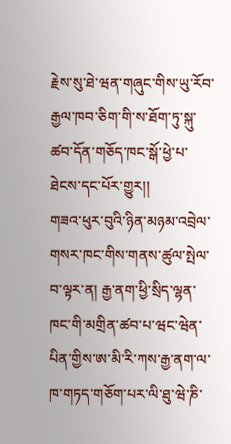རྗེས་སུ་ཐེ་ཝན་གཞུང་གིས་ཡུ་རོབ་རྒྱལ་ཁབ་ཅིག་གི་ས་ཐོག་ཏུ་སྐུ་ཚབ་དོན་གཅོད་ཁང་སྒོ་ཕྱེ་པ་ཐེངས་དང་པོར་གྱུར།།
གཟའ་ཕུར་བུའི་ཉིན་མཉམ་འབྲེལ་གསར་ཁང་གིས་གནས་ཚུལ་སྤེལ་བ་ལྟར་ན། རྒྱ་ནག་ཕྱི་སྲིད་ལྷན་ཁང་གི་མགྲིན་ཚབ་པ་ཝང་ཝེན་པིན་གྱིས་ཨ་མི་རི་ཀས་རྒྱ་ནག་ལ་ཁ་གཏད་གཅོག་པར་ལི་ཐུ་ཝེ་ཎི་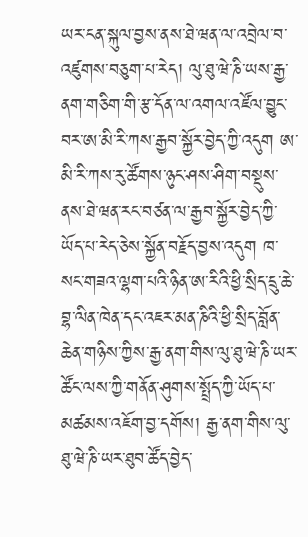ཡར་ངན་སྐུལ་བྱས་ནས་ཐེ་ཝན་ལ་འབྲེལ་བ་འཛུགས་བཅུག་པ་རེད། ལུ་ཐུ་ཝེ་ཎི་ཡས་རྒྱ་ནག་གཅིག་གི་རྩ་དོན་ལ་འགལ་འཛོལ་བྱུང་བར་ཨ་མི་རི་ཀས་རྒྱབ་སྐྱོར་བྱེད་ཀྱི་འདུག ཨ་མི་རི་ཀས་རུ་ཚོགས་ཉུང་ཤས་ཤིག་བསྡུས་ནས་ཐེ་ཝན་རང་བཙན་ལ་རྒྱབ་སྐྱོར་བྱེད་ཀྱི་ཡོད་པ་རེད་ཅེས་སྐྱོན་བརྗོད་བྱས་འདུག ཁ་སང་གཟའ་ལྷག་པའི་ཉིན་ཨ་རིའི་ཕྱི་སྲིད་དྲུ་ཆེ་བྷ་ལིན་ཁེན་དང་འཇར་མན་ཎིའི་ཕྱི་སྲིད་བློན་ཆེན་གཉིས་ཀྱིས་རྒྱ་ནག་གིས་ལུ་ཐུ་ཝེ་ཎི་ཡར་ཚོང་ལས་ཀྱི་གནོན་ཤུགས་སྤྲོད་ཀྱི་ཡོད་པ་མཚམས་འཇོག་བྱ་དགོས། རྒྱ་ནག་གིས་ལུ་ཐུ་ཝེ་ཎི་ཡར་ཐུབ་ཚོད་བྱེད་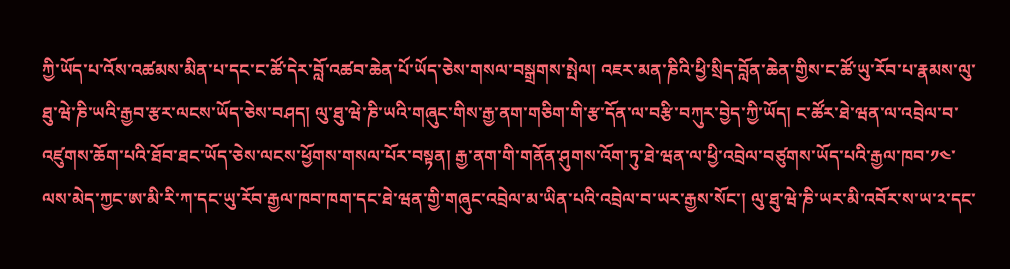ཀྱི་ཡོད་པ་འོས་འཚམས་མིན་པ་དང་ང་ཚོ་དེར་བློ་འཚབ་ཆེན་པོ་ཡོད་ཅེས་གསལ་བསྒྲགས་སྤེལ། འཇར་མན་ཎིའི་ཕྱི་སྲིད་བློན་ཆེན་གྱིས་ང་ཚོ་ཡུ་རོབ་པ་རྣམས་ལུ་ཐུ་ཝེ་ཎི་ཡའི་རྒྱབ་རྩར་ལངས་ཡོད་ཅེས་བཤད། ལུ་ཐུ་ཝེ་ཎི་ཡའི་གཞུང་གིས་རྒྱ་ནག་གཅིག་གི་རྩ་དོན་ལ་བརྩི་བཀུར་བྱེད་ཀྱི་ཡོད། ང་ཚོར་ཐེ་ཝན་ལ་འབྲེལ་བ་འཛུགས་ཆོག་པའི་ཐོབ་ཐང་ཡོད་ཅེས་ལངས་ཕྱོགས་གསལ་པོར་བསྟན། རྒྱ་ནག་གི་གནོན་ཤུགས་འོག་ཏུ་ཐེ་ཝན་ལ་ཕྱི་འབྲེལ་བཙུགས་ཡོད་པའི་རྒྱལ་ཁབ་༡༤་ལས་མེད་ཀྱང་ཨ་མི་རི་ཀ་དང་ཡུ་རོབ་རྒྱལ་ཁབ་ཁག་དང་ཐེ་ཝན་གྱི་གཞུང་འབྲེལ་མ་ཡིན་པའི་འབྲེལ་བ་ཡར་རྒྱས་སོང་། ལུ་ཐུ་ཝེ་ཎི་ཡར་མི་འབོར་ས་ཡ་༢་དང་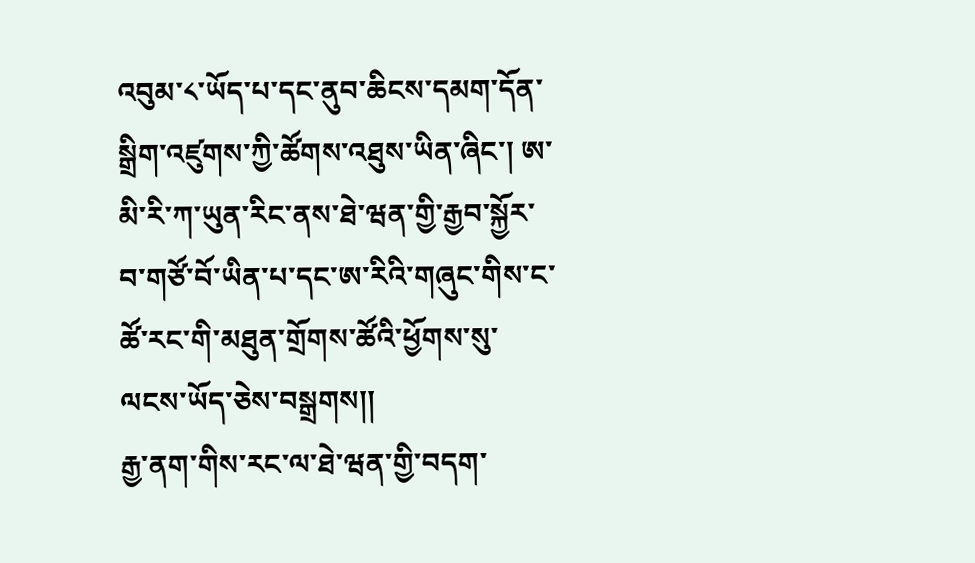འབུམ་༨་ཡོད་པ་དང་ནུབ་ཆིངས་དམག་དོན་སྒྲིག་འཛུགས་ཀྱི་ཚོགས་འཐུས་ཡིན་ཞིང་། ཨ་མི་རི་ཀ་ཡུན་རིང་ནས་ཐེ་ཝན་གྱི་རྒྱབ་སྐྱོར་བ་གཙོ་བོ་ཡིན་པ་དང་ཨ་རིའི་གཞུང་གིས་ང་ཚོ་རང་གི་མཐུན་གྲོགས་ཚོའི་ཕྱོགས་སུ་ལངས་ཡོད་ཅེས་བསྒྲགས།།
རྒྱ་ནག་གིས་རང་ལ་ཐེ་ཝན་གྱི་བདག་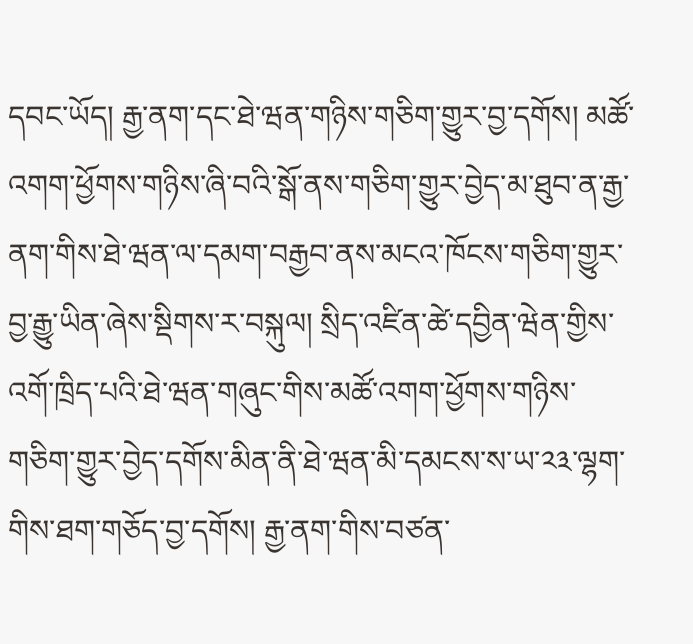དབང་ཡོད། རྒྱ་ནག་དང་ཐེ་ཝན་གཉིས་གཅིག་གྱུར་བྱ་དགོས། མཚོ་འགག་ཕྱོགས་གཉིས་ཞི་བའི་སྒོ་ནས་གཅིག་གྱུར་བྱེད་མ་ཐུབ་ན་རྒྱ་ནག་གིས་ཐེ་ཝན་ལ་དམག་བརྒྱབ་ནས་མངའ་ཁོངས་གཅིག་གྱུར་བྱ་རྒྱུ་ཡིན་ཞེས་སྡིགས་ར་བསྐུལ། སྲིད་འཛིན་ཚེ་དབྱིན་ཝེན་གྱིས་འགོ་ཁྲིད་པའི་ཐེ་ཝན་གཞུང་གིས་མཚོ་འགག་ཕྱོགས་གཉིས་གཅིག་གྱུར་བྱེད་དགོས་མིན་ནི་ཐེ་ཝན་མི་དམངས་ས་ཡ་༢༣་ལྷག་གིས་ཐག་གཅོད་བྱ་དགོས། རྒྱ་ནག་གིས་བཙན་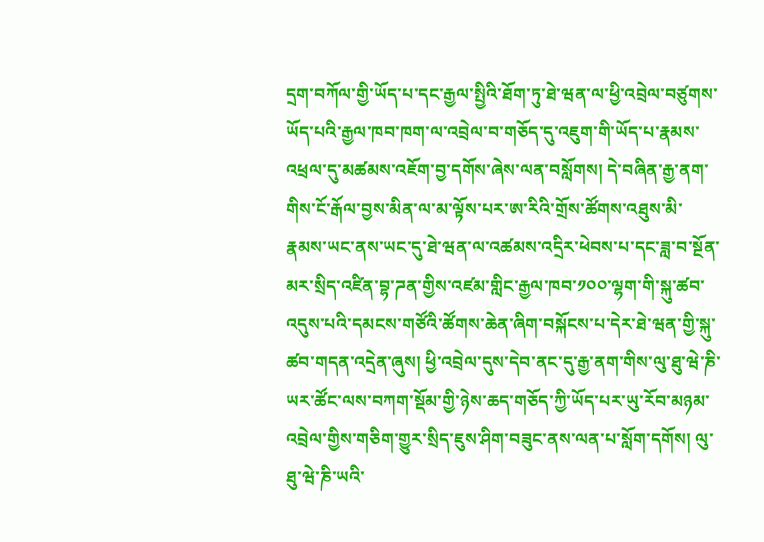དྲག་བཀོལ་གྱི་ཡོད་པ་དང་རྒྱལ་སྤྱིའི་ཐོག་ཏུ་ཐེ་ཝན་ལ་ཕྱི་འབྲེལ་བཙུགས་ཡོད་པའི་རྒྱལ་ཁབ་ཁག་ལ་འབྲེལ་བ་གཅོད་དུ་འཇུག་གི་ཡོད་པ་རྣམས་འཕྲལ་དུ་མཚམས་འཇོག་བྱ་དགོས་ཞེས་ལན་བསློགས། དེ་བཞིན་རྒྱ་ནག་གིས་ངོ་རྒོལ་བྱས་མིན་ལ་མ་ལྟོས་པར་ཨ་རིའི་གྲོས་ཚོགས་འཐུས་མི་རྣམས་ཡང་ནས་ཡང་དུ་ཐེ་ཝན་ལ་འཚམས་འདྲིར་ཕེབས་པ་དང་ཟླ་བ་སྔོན་མར་སྲིད་འཛིན་བྷ་ཌན་གྱིས་འཛམ་གླིང་རྒྱལ་ཁབ་༡༠༠་ལྷག་གི་སྐུ་ཚབ་འདུས་པའི་དམངས་གཙོའི་ཚོགས་ཆེན་ཞིག་བསྐོངས་པ་དེར་ཐེ་ཝན་གྱི་སྐུ་ཚབ་གདན་འདྲེན་ཞུས། ཕྱི་འབྲེལ་དུས་དེབ་ནང་དུ་རྒྱ་ནག་གིས་ལུ་ཐུ་ཝེ་ཎི་ཡར་ཚོང་ལས་བཀག་སྡོམ་གྱི་ཉེས་ཆད་གཅོད་ཀྱི་ཡོད་པར་ཡུ་རོབ་མཉམ་འབྲེལ་གྱིས་གཅིག་གྱུར་སྲིད་ཇུས་ཤིག་བཟུང་ནས་ལན་པ་སློག་དགོས། ལུ་ཐུ་ཝེ་ཎི་ཡའི་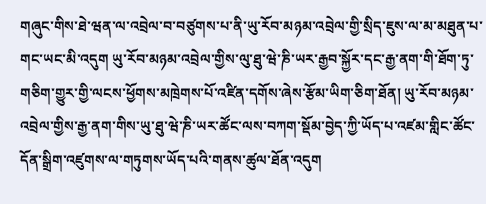གཞུང་གིས་ཐེ་ཝན་ལ་འབྲེལ་བ་བཙུགས་པ་ནི་ཡུ་རོབ་མཉམ་འབྲེལ་གྱི་སྲིད་ཇུས་ལ་མ་མཐུན་པ་གང་ཡང་མི་འདུག ཡུ་རོབ་མཉམ་འབྲེལ་གྱིས་ལུ་ཐུ་ཝེ་ཎི་ཡར་རྒྱབ་སྐྱོར་དང་རྒྱ་ནག་གི་ཐོག་ཏུ་གཅིག་གྱུར་གྱི་ལངས་ཕྱོགས་མཁྲེགས་པོ་འཛིན་དགོས་ཞེས་རྩོམ་ཡིག་ཅིག་ཐོན། ཡུ་རོབ་མཉམ་འབྲེལ་གྱིས་རྒྱ་ནག་གིས་ཡུ་ཐུ་ཝེ་ཎི་ཡར་ཚོང་ལས་བཀག་སྡོམ་བྱེད་ཀྱི་ཡོད་པ་འཛམ་གླིང་ཚོང་དོན་སྒྲིག་འཛུགས་ལ་གཏུགས་ཡོད་པའི་གནས་ཚུལ་ཐོན་འདུག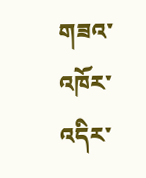གཟའ་འཁོར་འདིར་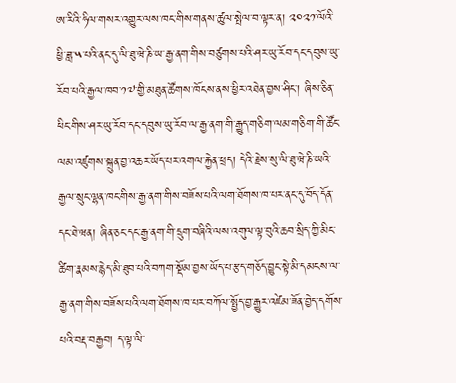ཨ་རིའི་ཧིལ་གསར་འགྱུར་ལས་ཁང་གིས་གནས་ཚུལ་སྤེལ་བ་ལྟར་ན། ༢༠༢༡་ལོའི་ཕྱི་ཟླ་༥་པའི་ནང་དུ་ལི་ཐུ་ཝེ་ཎི་ཡ་རྒྱ་ནག་གིས་བཙུགས་པའི་ཤར་ཡུ་རོབ་དང་དབུས་ཡུ་རོབ་པའི་རྒྱལ་ཁབ་༡༧་གྱི་མཐུན་ཚོགས་ཁོངས་ནས་ཕྱིར་འཐེན་བྱས་ཤིང་། ཞིས་ཅིན་ཕིང་གིས་ཤར་ཡུ་རོབ་དང་དབུས་ཡུ་རོབ་ལ་རྒྱ་ནག་གི་རྒྱུད་གཅིག་ལམ་གཅིག་གི་ཚོང་ལམ་འཛུགས་སྐྲུན་བྱ་འཆར་ཡོད་པར་འགལ་རྐྱེན་ཕྲད། དེའི་རྗེས་སུ་ལི་ཐུ་ཝེ་ཎི་ཡའི་རྒྱལ་སྲུང་ལྷན་ཁང་གིས་རྒྱ་ནག་གིས་བཟོས་པའི་ལག་ཐོགས་ཁ་པར་ནང་དུ་བོད་དོན་དང་ཐེ་ཝན། ཞིན་ཅང་དང་རྒྱ་ནག་གི་དྲུག་བཞིའི་ལས་འགུལ་ལྟ་བུའི་ཆབ་སྲིད་ཀྱི་མིང་ཚིག་རྣམས་རྙེད་མི་ཐུབ་པའི་བཀག་སྡོམ་བྱས་ཡོད་པ་རྩད་གཅོད་བྱུང་སྟེ་མི་དམངས་ལ་རྒྱ་ནག་གིས་བཟོས་པའི་ལག་ཐོགས་ཁ་པར་བཀོལ་སྤྱོད་བྱ་རྒྱུར་འཛེམ་ཟོན་བྱེད་དགོས་པའི་བརྡ་བརྒྱབ། ད་ལྟ་ལི་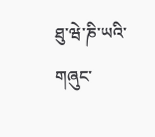ཐུ་ཝེ་ཎི་ཡའི་གཞུང་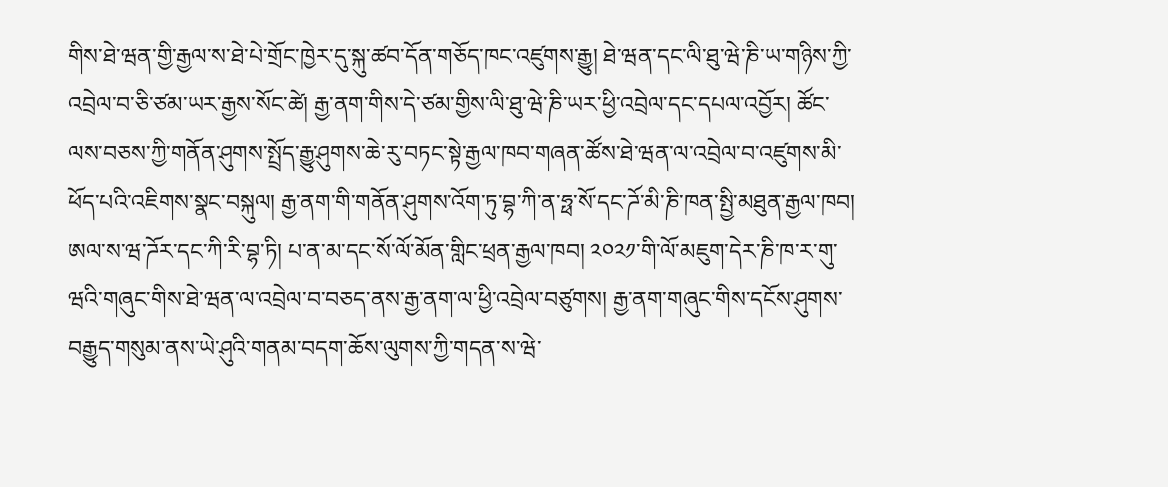གིས་ཐེ་ཝན་གྱི་རྒྱལ་ས་ཐེ་པེ་གྲོང་ཁྱེར་དུ་སྐུ་ཚབ་དོན་གཅོད་ཁང་འཛུགས་རྒྱུ། ཐེ་ཝན་དང་ལི་ཐུ་ཝེ་ཎི་ཡ་གཉིས་ཀྱི་འབྲེལ་བ་ཅི་ཙམ་ཡར་རྒྱས་སོང་ཚེ། རྒྱ་ནག་གིས་དེ་ཙམ་གྱིས་ལི་ཐུ་ཝེ་ཎི་ཡར་ཕྱི་འབྲེལ་དང་དཔལ་འབྱོར། ཚོང་ལས་བཅས་ཀྱི་གནོན་ཤུགས་སྤྲོད་རྒྱུ་ཤུགས་ཆེ་རུ་བཏང་སྟེ་རྒྱལ་ཁབ་གཞན་ཚོས་ཐེ་ཝན་ལ་འབྲེལ་བ་འཛུགས་མི་ཕོད་པའི་འཇིགས་སྣང་བསྐུལ། རྒྱ་ནག་གི་གནོན་ཤུགས་འོག་ཏུ་བྷ་ཀི་ན་ཧྥ་སོ་དང་ཌོ་མི་ཎི་ཁན་སྤྱི་མཐུན་རྒྱལ་ཁབ། ཨལ་ས་ཝ་ཌོར་དང་ཀི་རི་བྷ་ཏི། པ་ན་མ་དང་སོ་ལོ་མོན་གླིང་ཕྲན་རྒྱལ་ཁབ། ༢༠༢༡་གི་ལོ་མཇུག་དེར་ཎི་ཁ་ར་གུ་ཝའི་གཞུང་གིས་ཐེ་ཝན་ལ་འབྲེལ་བ་བཅད་ནས་རྒྱ་ནག་ལ་ཕྱི་འབྲེལ་བཙུགས། རྒྱ་ནག་གཞུང་གིས་དངོས་ཤུགས་བརྒྱུད་གསུམ་ནས་ཡེ་ཤུའི་གནམ་བདག་ཆོས་ལུགས་ཀྱི་གདན་ས་ཝེ་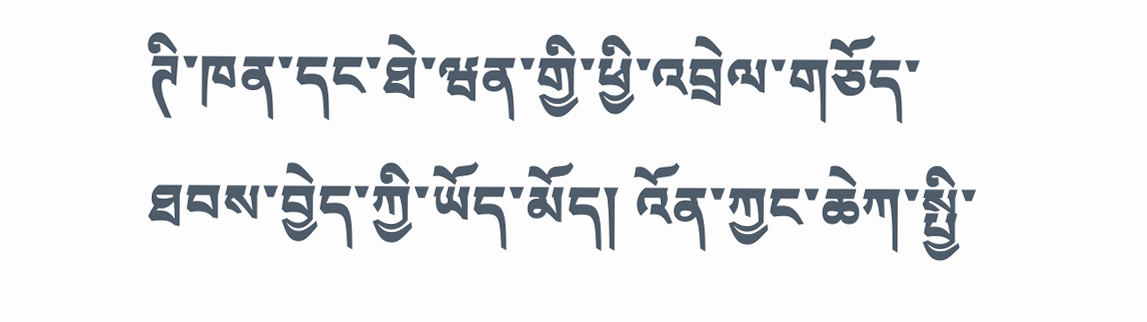ཊི་ཁན་དང་ཐེ་ཝན་གྱི་ཕྱི་འབྲེལ་གཅོད་ཐབས་བྱེད་ཀྱི་ཡོད་མོད། འོན་ཀྱང་ཆེཀ་སྤྱི་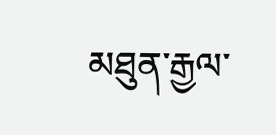མཐུན་རྒྱལ་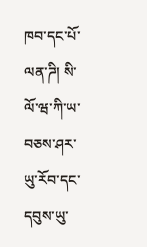ཁབ་དང་པོ་ལན་ཌི། སི་ལོ་ཝ་ཀི་ཡ་བཅས་ཤར་ཡུ་རོབ་དང་དབུས་ཡུ་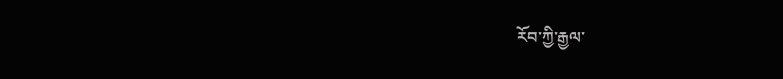རོབ་ཀྱི་རྒྱལ་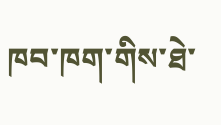ཁབ་ཁག་གིས་ཐེ་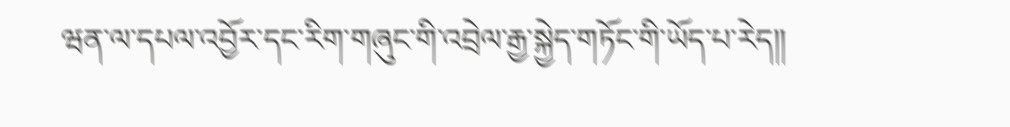ཝན་ལ་དཔལ་འབྱོར་དང་རིག་གཞུང་གི་འབྲེལ་རྒྱ་སྐྱེད་གཏོང་གི་ཡོད་པ་རེད།།